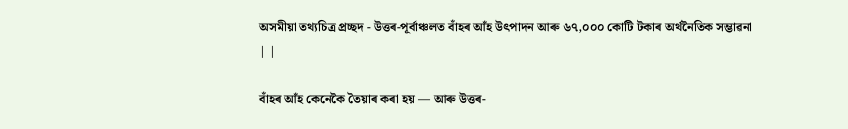অসমীয়া তথ্যচিত্ৰ প্ৰচ্ছদ - উত্তৰ-পূৰ্বাঞ্চলত বাঁহৰ আঁহ উৎপাদন আৰু ৬৭,০০০ কোটি টকাৰ অৰ্থনৈতিক সম্ভাৱনা
| |

বাঁহৰ আঁহ কেনেকৈ তৈয়াৰ কৰা হয় — আৰু উত্তৰ-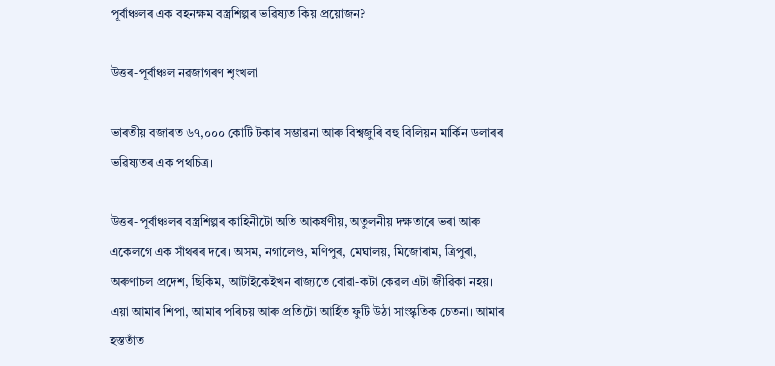পূৰ্বাঞ্চলৰ এক বহনক্ষম বস্ত্ৰশিল্পৰ ভৱিষ্যত কিয় প্ৰয়োজন?

উত্তৰ-পূৰ্বাঞ্চল নৱজাগৰণ শৃংখলা

ভাৰতীয় বজাৰত ৬৭,০০০ কোটি টকাৰ সম্ভাৱনা আৰু বিশ্বজুৰি বহু বিলিয়ন মাৰ্কিন ডলাৰৰ ভৱিষ্যতৰ এক পথচিত্ৰ।

উত্তৰ-পূৰ্বাঞ্চলৰ বস্ত্ৰশিল্পৰ কাহিনীটো অতি আকৰ্ষণীয়, অতুলনীয় দক্ষতাৰে ভৰা আৰু একেলগে এক সাঁথৰৰ দৰে। অসম, নগালেণ্ড, মণিপুৰ, মেঘালয়, মিজোৰাম, ত্ৰিপুৰা, অৰুণাচল প্ৰদেশ, ছিকিম, আটাইকেইখন ৰাজ্যতে বোৱা-কটা কেৱল এটা জীৱিকা নহয়। এয়া আমাৰ শিপা, আমাৰ পৰিচয় আৰু প্ৰতিটো আৰ্হিত ফুটি উঠা সাংস্কৃতিক চেতনা। আমাৰ হস্ততাঁত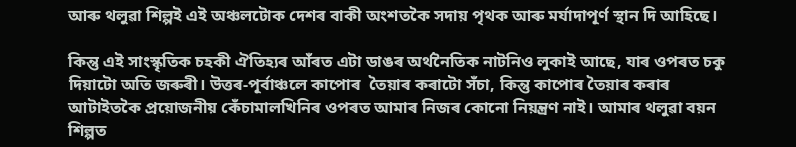আৰু থলুৱা শিল্পই এই অঞ্চলটোক দেশৰ বাকী অংশতকৈ সদায় পৃথক আৰু মৰ্যাদাপূৰ্ণ স্থান দি আহিছে।

কিন্তু এই সাংস্কৃতিক চহকী ঐতিহ্যৰ আঁৰত এটা ডাঙৰ অৰ্থনৈতিক নাটনিও লুকাই আছে, যাৰ ওপৰত চকু দিয়াটো অতি জৰুৰী। উত্তৰ-পূৰ্বাঞ্চলে কাপোৰ  তৈয়াৰ কৰাটো সঁচা, কিন্তু কাপোৰ তৈয়াৰ কৰাৰ আটাইতকৈ প্ৰয়োজনীয় কেঁচামালখিনিৰ ওপৰত আমাৰ নিজৰ কোনো নিয়ন্ত্ৰণ নাই। আমাৰ থলুৱা বয়ন শিল্পত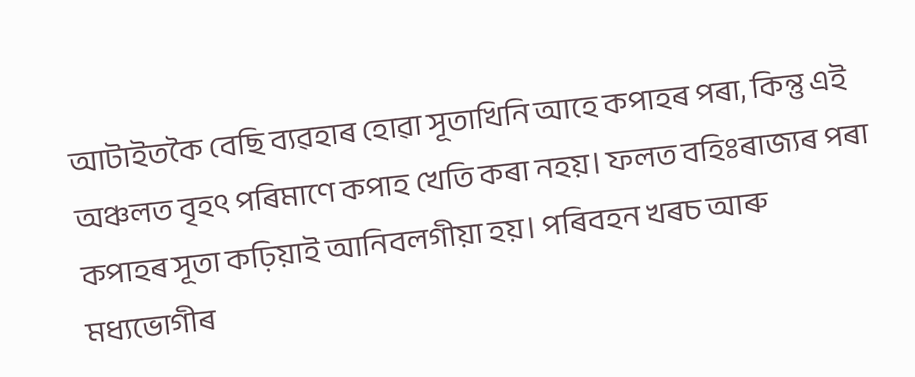আটাইতকৈ বেছি ব্যৱহাৰ হোৱা সূতাখিনি আহে কপাহৰ পৰা, কিন্তু এই অঞ্চলত বৃহৎ পৰিমাণে কপাহ খেতি কৰা নহয়। ফলত বহিঃৰাজ্যৰ পৰা কপাহৰ সূতা কঢ়িয়াই আনিবলগীয়া হয়। পৰিবহন খৰচ আৰু মধ্যভোগীৰ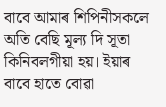বাবে আমাৰ শিপিনীসকলে অতি বেছি মূল্য দি সূতা কিনিবলগীয়া হয়। ইয়াৰ বাবে হাতে বোৱা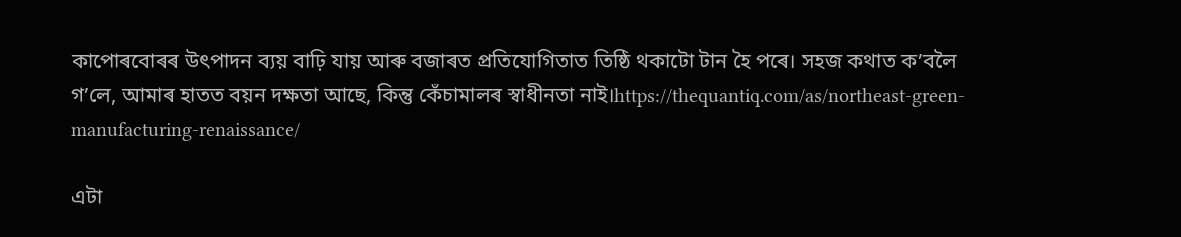কাপোৰবোৰৰ উৎপাদন ব্যয় বাঢ়ি যায় আৰু বজাৰত প্ৰতিযোগিতাত তিষ্ঠি থকাটো টান হৈ পৰে। সহজ কথাত ক’বলৈ গ’লে, আমাৰ হাতত বয়ন দক্ষতা আছে, কিন্তু কেঁচামালৰ স্বাধীনতা নাই।https://thequantiq.com/as/northeast-green-manufacturing-renaissance/

এটা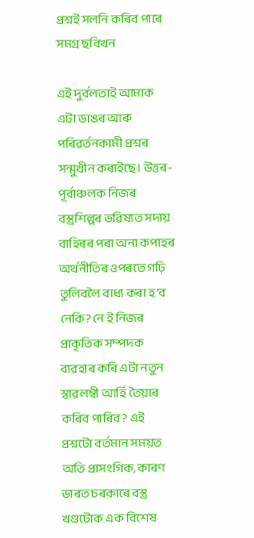প্ৰশ্নই সলনি কৰিব পাৰে সমগ্ৰ ছবিখন

এই দুৰ্বলতাই আমাক এটা ডাঙৰ আৰু পৰিৱৰ্তনকামী প্ৰশ্নৰ সন্মুখীন কৰাইছে। উত্তৰ-পূৰ্বাঞ্চলক নিজৰ বস্ত্ৰশিল্পৰ ভৱিষ্যত সদায় বাহিৰৰ পৰা অনা কপাহৰ অৰ্থনীতিৰ ওপৰতে গঢ়ি তুলিবলৈ বাধ্য কৰা হ’ব নেকি? নে ই নিজৰ প্ৰাকৃতিক সম্পদক ব্যৱহাৰ কৰি এটা নতুন স্বাৱলম্বী আৰ্হি তৈয়াৰ কৰিব পাৰিব? এই প্ৰশ্নটো বৰ্তমান সময়ত অতি প্ৰাসংগিক, কাৰণ ভাৰত চৰকাৰে বস্ত্ৰ খণ্ডটোক এক বিশেষ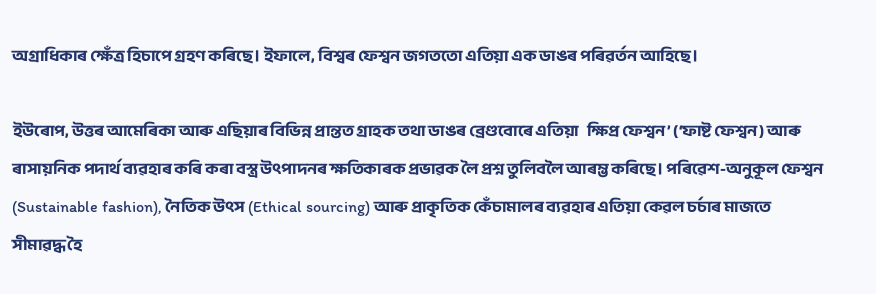অগ্ৰাধিকাৰ ক্ষেঁত্ৰ হিচাপে গ্ৰহণ কৰিছে। ইফালে, বিশ্বৰ ফেশ্বন জগততো এতিয়া এক ডাঙৰ পৰিৱৰ্তন আহিছে।

ইউৰোপ, উত্তৰ আমেৰিকা আৰু এছিয়াৰ বিভিন্ন প্ৰান্তত গ্ৰাহক তথা ডাঙৰ ব্ৰেণ্ডবোৰে এতিয়া   ক্ষিপ্ৰ ফেশ্বন’ (‘ফাষ্ট ফেশ্বন) আৰু ৰাসায়নিক পদাৰ্থ ব্যৱহাৰ কৰি কৰা বস্ত্ৰ উৎপাদনৰ ক্ষতিকাৰক প্ৰভাৱক লৈ প্ৰশ্ন তুলিবলৈ আৰম্ভ কৰিছে। পৰিৱেশ-অনুকূল ফেশ্বন (Sustainable fashion), নৈতিক উৎস (Ethical sourcing) আৰু প্ৰাকৃতিক কেঁচামালৰ ব্যৱহাৰ এতিয়া কেৱল চৰ্চাৰ মাজতে সীমাৱদ্ধ হৈ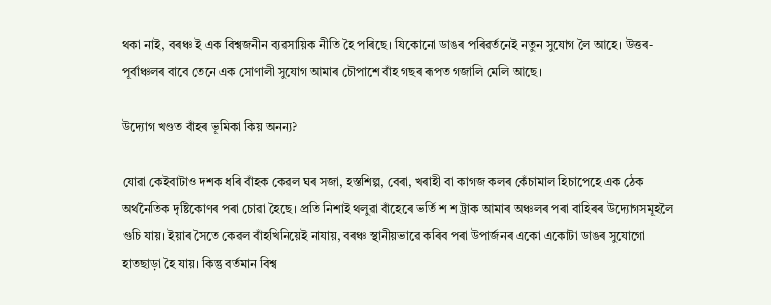থকা নাই, বৰঞ্চ ই এক বিশ্বজনীন ব্যৱসায়িক নীতি হৈ পৰিছে। যিকোনো ডাঙৰ পৰিৱৰ্তনেই নতুন সুযোগ লৈ আহে। উত্তৰ-পূৰ্বাঞ্চলৰ বাবে তেনে এক সোণালী সুযোগ আমাৰ চৌপাশে বাঁহ গছৰ ৰূপত গজালি মেলি আছে।

উদ্যোগ খণ্ডত বাঁহৰ ভূমিকা কিয় অনন্য?

যোৱা কেইবাটাও দশক ধৰি বাঁহক কেৱল ঘৰ সজা, হস্তশিল্প, বেৰা, খৰাহী বা কাগজ কলৰ কেঁচামাল হিচাপেহে এক ঠেক অৰ্থনৈতিক দৃষ্টিকোণৰ পৰা চোৱা হৈছে। প্ৰতি নিশাই থলুৱা বাঁহেৰে ভৰ্তি শ শ ট্ৰাক আমাৰ অঞ্চলৰ পৰা বাহিৰৰ উদ্যোগসমূহলৈ গুচি যায়। ইয়াৰ সৈতে কেৱল বাঁহখিনিয়েই নাযায়, বৰঞ্চ স্থানীয়ভাৱে কৰিব পৰা উপাৰ্জনৰ একো একোটা ডাঙৰ সুযোগো হাতছাড়া হৈ যায়। কিন্তু বৰ্তমান বিশ্ব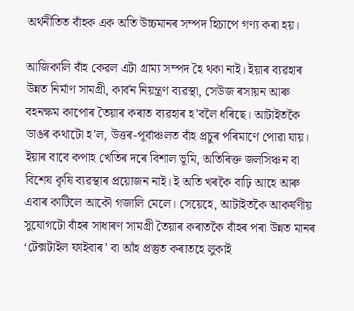অৰ্থনীতিত বাঁহক এক অতি উচ্চমানৰ সম্পদ হিচাপে গণ্য কৰা হয়।

আজিকালি বাঁহ কেৱল এটা গ্ৰাম্য সম্পদ হৈ থকা নাই। ইয়াৰ ব্যৱহাৰ উন্নত নিৰ্মাণ সামগ্ৰী, কাৰ্বন নিয়ন্ত্ৰণ ব্যৱস্থা, সেউজ ৰসায়ন আৰু বহনক্ষম কাপোৰ তৈয়াৰ কৰাত ব্যৱহাৰ হ’বলৈ ধৰিছে। আটাইতকৈ ডাঙৰ কথাটো হ’ল, উত্তৰ-পূৰ্বাঞ্চলত বাঁহ প্ৰচুৰ পৰিমাণে পোৱা যায়। ইয়াৰ বাবে কপাহ খেতিৰ দৰে বিশাল ভূমি, অতিৰিক্ত জলসিঞ্চন বা বিশেষ কৃষি ব্যৱস্থাৰ প্ৰয়োজন নাই। ই অতি খৰকৈ বাঢ়ি আহে আৰু এবাৰ কাটিলে আকৌ গজালি মেলে। সেয়েহে, আটাইতকৈ আকৰ্ষণীয় সুযোগটো বাঁহৰ সাধাৰণ সামগ্ৰী তৈয়াৰ কৰাতকৈ বাঁহৰ পৰা উন্নত মানৰ ‘টেক্সটাইল ফাইবাৰ’ বা আঁহ প্ৰস্তুত কৰাতহে লুকাই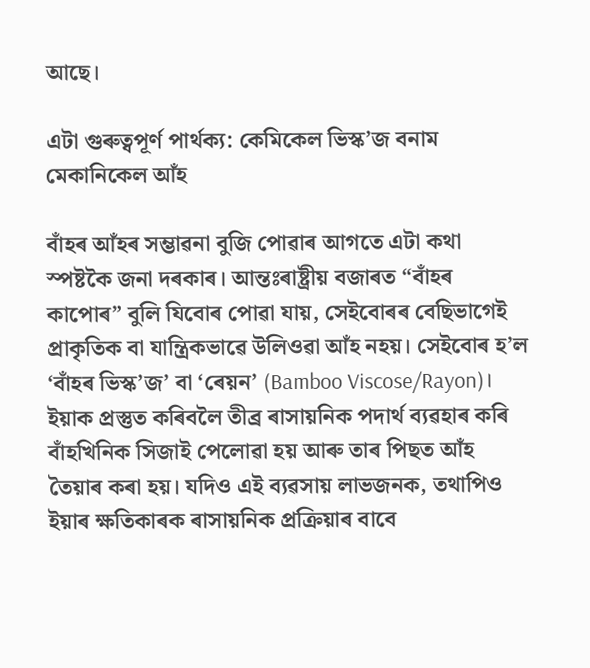আছে।

এটা গুৰুত্বপূৰ্ণ পাৰ্থক্য: কেমিকেল ভিস্ক’জ বনাম মেকানিকেল আঁহ

বাঁহৰ আঁহৰ সম্ভাৱনা বুজি পোৱাৰ আগতে এটা কথা স্পষ্টকৈ জনা দৰকাৰ। আন্তঃৰাষ্ট্ৰীয় বজাৰত “বাঁহৰ কাপোৰ” বুলি যিবোৰ পোৱা যায়, সেইবোৰৰ বেছিভাগেই প্ৰাকৃতিক বা যান্ত্ৰিকভাৱে উলিওৱা আঁহ নহয়। সেইবোৰ হ’ল ‘বাঁহৰ ভিস্ক’জ’ বা ‘ৰেয়ন’ (Bamboo Viscose/Rayon)। ইয়াক প্ৰস্তুত কৰিবলৈ তীব্ৰ ৰাসায়নিক পদাৰ্থ ব্যৱহাৰ কৰি বাঁহখিনিক সিজাই পেলোৱা হয় আৰু তাৰ পিছত আঁহ তৈয়াৰ কৰা হয়। যদিও এই ব্যৱসায় লাভজনক, তথাপিও ইয়াৰ ক্ষতিকাৰক ৰাসায়নিক প্ৰক্ৰিয়াৰ বাবে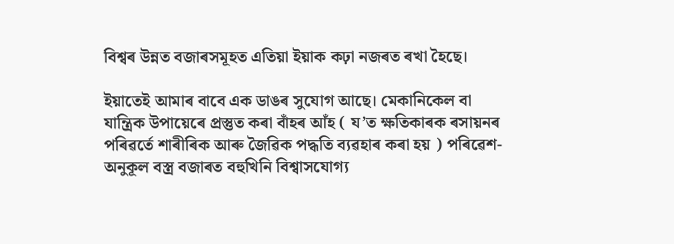বিশ্বৰ উন্নত বজাৰসমূহত এতিয়া ইয়াক কঢ়া নজৰত ৰখা হৈছে।

ইয়াতেই আমাৰ বাবে এক ডাঙৰ সুযোগ আছে। মেকানিকেল বা যান্ত্ৰিক উপায়েৰে প্ৰস্তুত কৰা বাঁহৰ আঁহ ( য’ত ক্ষতিকাৰক ৰসায়নৰ পৰিৱৰ্তে শাৰীৰিক আৰু জৈৱিক পদ্ধতি ব্যৱহাৰ কৰা হয় ) পৰিৱেশ-অনুকূল বস্ত্ৰ বজাৰত বহুখিনি বিশ্বাসযোগ্য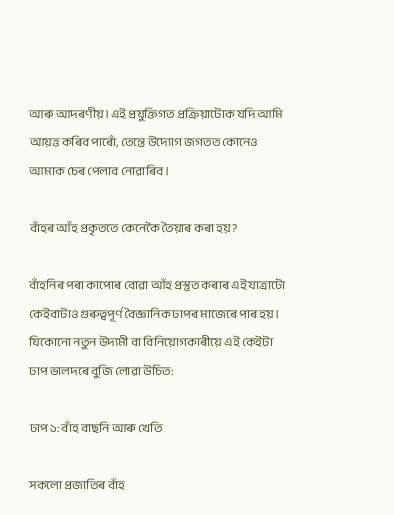আৰু আদৰণীয়। এই প্ৰযুক্তিগত প্ৰক্ৰিয়াটোক যদি আমি আয়ত্ত কৰিব পাৰোঁ, তেন্তে উদ্যোগ জগতত কোনেও আমাক চেৰ পেলাব নোৱাৰিব।

বাঁহৰ আঁহ প্ৰকৃততে কেনেকৈ তৈয়াৰ কৰা হয়?

বাঁহনিৰ পৰা কাপোৰ বোৱা আঁহ প্ৰস্তুত কৰাৰ এই যাত্ৰাটো কেইবাটাও গুৰুত্বপূৰ্ণ বৈজ্ঞানিক ঢাপৰ মাজেৰে পাৰ হয়। যিকোনো নতুন উদ্যমী বা বিনিয়োগকাৰীয়ে এই কেইটা ঢাপ ভালদৰে বুজি লোৱা উচিত:

ঢাপ ১: বাঁহ বাছনি আৰু খেতি

সকলো প্ৰজাতিৰ বাঁহ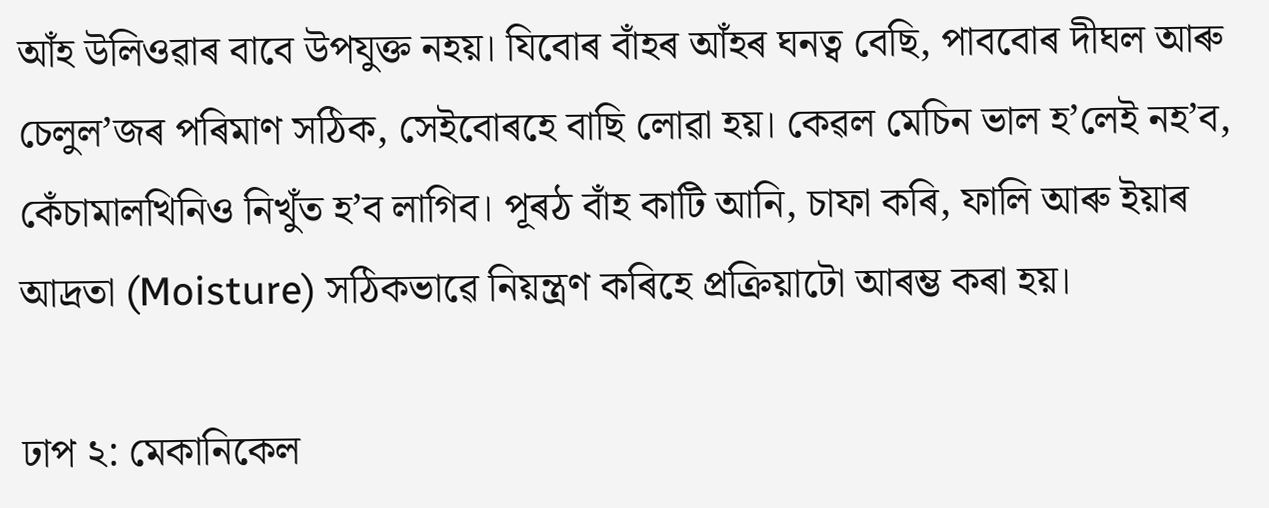আঁহ উলিওৱাৰ বাবে উপযুক্ত নহয়। যিবোৰ বাঁহৰ আঁহৰ ঘনত্ব বেছি, পাববোৰ দীঘল আৰু চেলুল’জৰ পৰিমাণ সঠিক, সেইবোৰহে বাছি লোৱা হয়। কেৱল মেচিন ভাল হ’লেই নহ’ব, কেঁচামালখিনিও নিখুঁত হ’ব লাগিব। পূৰঠ বাঁহ কাটি আনি, চাফা কৰি, ফালি আৰু ইয়াৰ আদ্ৰতা (Moisture) সঠিকভাৱে নিয়ন্ত্ৰণ কৰিহে প্ৰক্ৰিয়াটো আৰম্ভ কৰা হয়।

ঢাপ ২: মেকানিকেল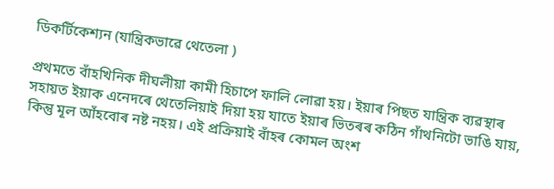ডিকৰ্টিকেশ্যন (যান্ত্ৰিকভাৱে থেতেলা )

প্ৰথমতে বাঁহখিনিক দীঘলীয়া কামী হিচাপে ফালি লোৱা হয়। ইয়াৰ পিছত যান্ত্ৰিক ব্যৱস্থাৰ সহায়ত ইয়াক এনেদৰে থেতেলিয়াই দিয়া হয় যাতে ইয়াৰ ভিতৰৰ কঠিন গাঁথনিটো ভাঙি যায়, কিন্তু মূল আঁহবোৰ নষ্ট নহয়। এই প্ৰক্ৰিয়াই বাঁহৰ কোমল অংশ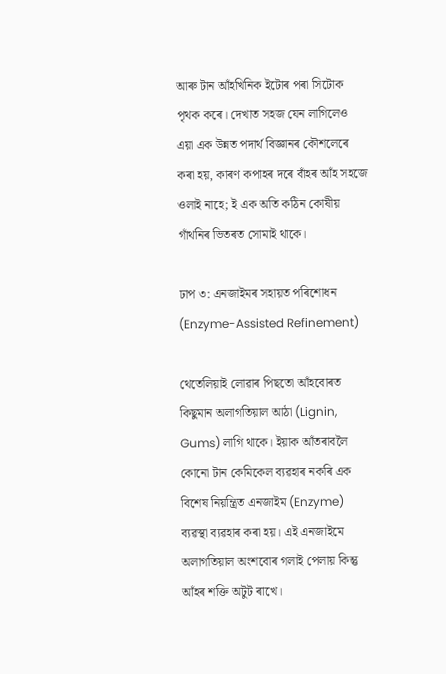আৰু টান আঁহখিনিক ইটোৰ পৰা সিটোক পৃথক কৰে। দেখাত সহজ যেন লাগিলেও এয়া এক উন্নত পদাৰ্থ বিজ্ঞানৰ কৌশলেৰে কৰা হয়, কাৰণ কপাহৰ দৰে বাঁহৰ আঁহ সহজে ওলাই নাহে; ই এক অতি কঠিন কোষীয় গাঁথনিৰ ভিতৰত সোমাই থাকে।

ঢাপ ৩: এনজাইমৰ সহায়ত পৰিশোধন (Enzyme-Assisted Refinement)

থেতেলিয়াই লোৱাৰ পিছতো আঁহবোৰত কিছুমান অলাগতিয়াল আঠা (Lignin, Gums) লাগি থাকে। ইয়াক আঁতৰাবলৈ কোনো টান কেমিকেল ব্যৱহাৰ নকৰি এক বিশেষ নিয়ন্ত্ৰিত এনজাইম (Enzyme) ব্যৱস্থা ব্যৱহাৰ কৰা হয়। এই এনজাইমে অলাগতিয়াল অংশবোৰ গলাই পেলায় কিন্তু আঁহৰ শক্তি অটুট ৰাখে।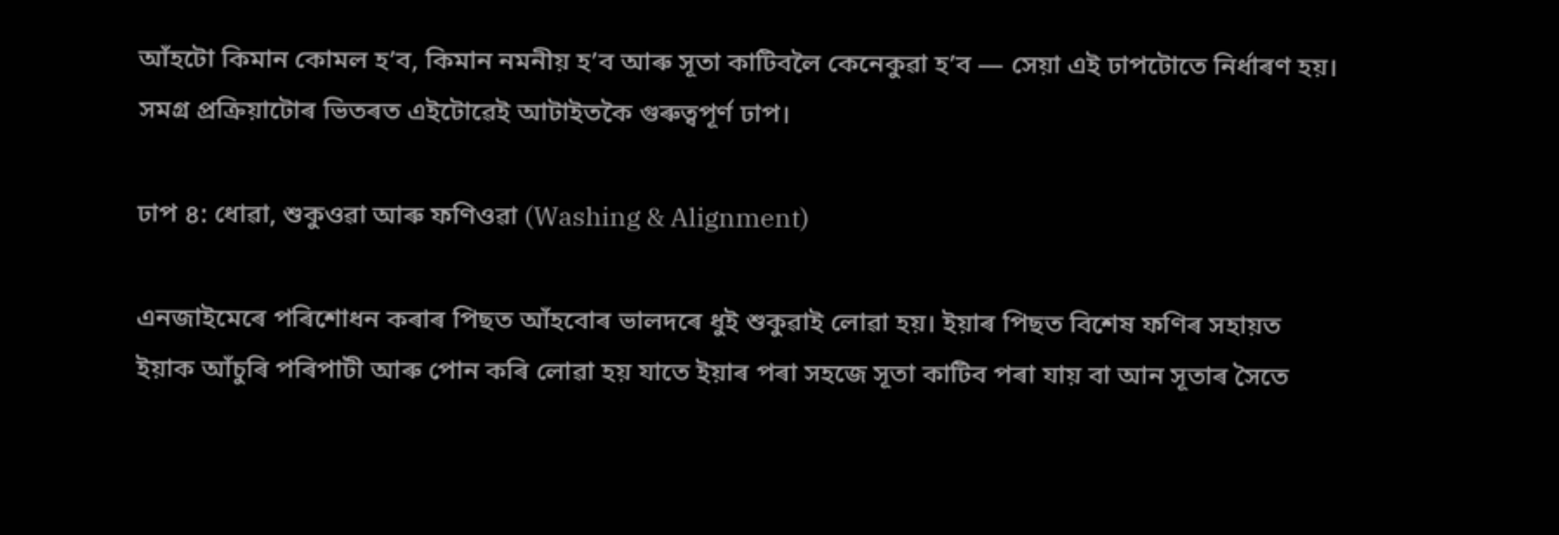আঁহটো কিমান কোমল হ’ব, কিমান নমনীয় হ’ব আৰু সূতা কাটিবলৈ কেনেকুৱা হ’ব — সেয়া এই ঢাপটোতে নিৰ্ধাৰণ হয়। সমগ্ৰ প্ৰক্ৰিয়াটোৰ ভিতৰত এইটোৱেই আটাইতকৈ গুৰুত্বপূৰ্ণ ঢাপ।

ঢাপ ৪: ধোৱা, শুকুওৱা আৰু ফণিওৱা (Washing & Alignment)

এনজাইমেৰে পৰিশোধন কৰাৰ পিছত আঁহবোৰ ভালদৰে ধুই শুকুৱাই লোৱা হয়। ইয়াৰ পিছত বিশেষ ফণিৰ সহায়ত ইয়াক আঁচুৰি পৰিপাটী আৰু পোন কৰি লোৱা হয় যাতে ইয়াৰ পৰা সহজে সূতা কাটিব পৰা যায় বা আন সূতাৰ সৈতে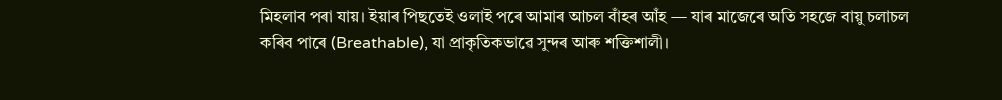মিহলাব পৰা যায়। ইয়াৰ পিছতেই ওলাই পৰে আমাৰ আচল বাঁহৰ আঁহ — যাৰ মাজেৰে অতি সহজে বায়ু চলাচল কৰিব পাৰে (Breathable), যা প্ৰাকৃতিকভাৱে সুন্দৰ আৰু শক্তিশালী।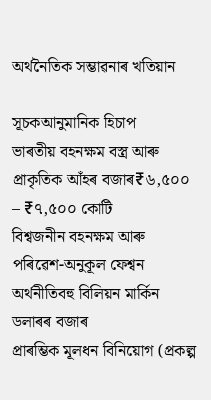অৰ্থনৈতিক সম্ভাৱনাৰ খতিয়ান

সূচকআনুমানিক হিচাপ
ভাৰতীয় বহনক্ষম বস্ত্ৰ আৰু প্ৰাকৃতিক আঁহৰ বজাৰ₹৬,৫০০ – ₹৭,৫০০ কোটি
বিশ্বজনীন বহনক্ষম আৰু পৰিৱেশ-অনুকূল ফেশ্বন অৰ্থনীতিবহু বিলিয়ন মাৰ্কিন ডলাৰৰ বজাৰ
প্ৰাৰম্ভিক মূলধন বিনিয়োগ (প্ৰকল্প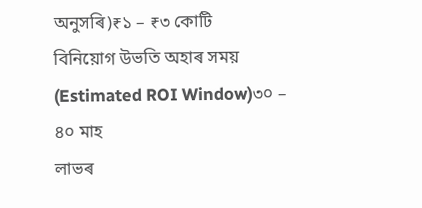অনুসৰি)₹১ – ₹৩ কোটি
বিনিয়োগ উভতি অহাৰ সময় (Estimated ROI Window)৩০ – ৪০ মাহ
লাভৰ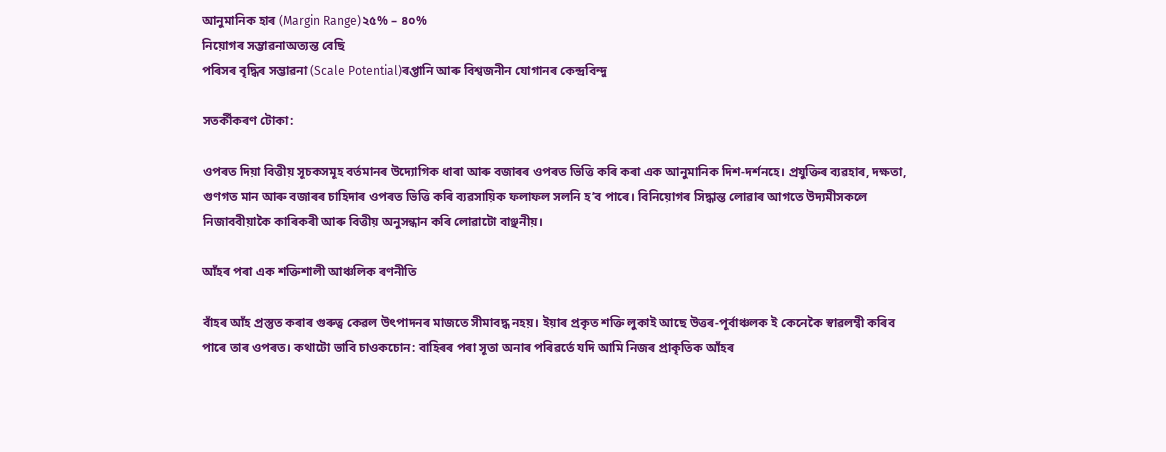আনুমানিক হাৰ (Margin Range)২৫% – ৪০%
নিয়োগৰ সম্ভাৱনাঅত্যন্ত বেছি
পৰিসৰ বৃদ্ধিৰ সম্ভাৱনা (Scale Potential)ৰপ্তানি আৰু বিশ্বজনীন যোগানৰ কেন্দ্ৰবিন্দু

সতৰ্কীকৰণ টোকা:

ওপৰত দিয়া বিত্তীয় সূচকসমূহ বৰ্তমানৰ উদ্যোগিক ধাৰা আৰু বজাৰৰ ওপৰত ভিত্তি কৰি কৰা এক আনুমানিক দিশ-দৰ্শনহে। প্ৰযুক্তিৰ ব্যৱহাৰ, দক্ষতা, গুণগত মান আৰু বজাৰৰ চাহিদাৰ ওপৰত ভিত্তি কৰি ব্যৱসায়িক ফলাফল সলনি হ’ব পাৰে। বিনিয়োগৰ সিদ্ধান্ত লোৱাৰ আগতে উদ্যমীসকলে নিজাববীয়াকৈ কাৰিকৰী আৰু বিত্তীয় অনুসন্ধান কৰি লোৱাটো বাঞ্ছনীয়।

আঁহৰ পৰা এক শক্তিশালী আঞ্চলিক ৰণনীতি

বাঁহৰ আঁহ প্ৰস্তুত কৰাৰ গুৰুত্ব কেৱল উৎপাদনৰ মাজতে সীমাবদ্ধ নহয়। ইয়াৰ প্ৰকৃত শক্তি লুকাই আছে উত্তৰ-পূৰ্বাঞ্চলক ই কেনেকৈ স্বাৱলম্বী কৰিব পাৰে তাৰ ওপৰত। কথাটো ভাবি চাওকচোন: বাহিৰৰ পৰা সূতা অনাৰ পৰিৱৰ্তে যদি আমি নিজৰ প্ৰাকৃতিক আঁহৰ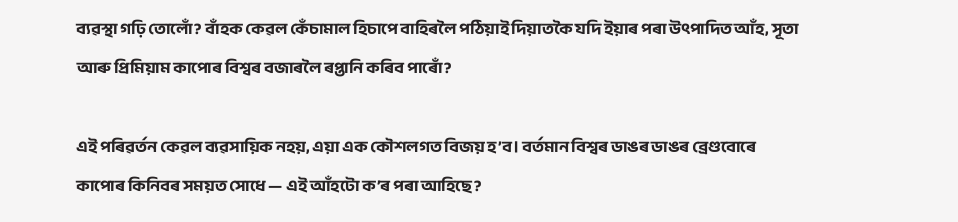ব্যৱস্থা গঢ়ি তোলোঁ? বাঁহক কেৱল কেঁচামাল হিচাপে বাহিৰলৈ পঠিয়াই দিয়াতকৈ যদি ইয়াৰ পৰা উৎপাদিত আঁহ, সূতা আৰু প্ৰিমিয়াম কাপোৰ বিশ্বৰ বজাৰলৈ ৰপ্তানি কৰিব পাৰোঁ?

এই পৰিৱৰ্তন কেৱল ব্যৱসায়িক নহয়, এয়া এক কৌশলগত বিজয় হ’ব। বৰ্তমান বিশ্বৰ ডাঙৰ ডাঙৰ ব্ৰেণ্ডবোৰে কাপোৰ কিনিবৰ সময়ত সোধে — এই আঁহটো ক’ৰ পৰা আহিছে?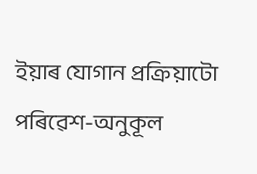ইয়াৰ যোগান প্ৰক্ৰিয়াটো পৰিৱেশ-অনুকূল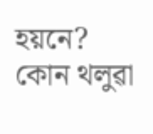হয়নে? কোন থলুৱা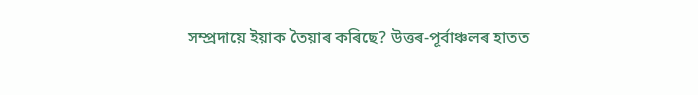সম্প্ৰদায়ে ইয়াক তৈয়াৰ কৰিছে? উত্তৰ-পূৰ্বাঞ্চলৰ হাতত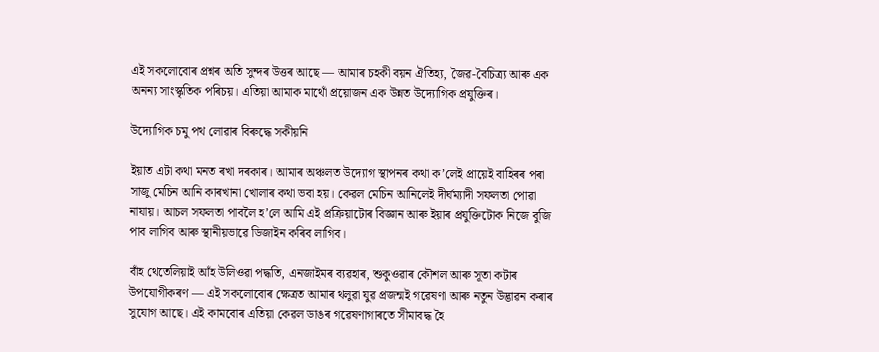এই সকলোবোৰ প্ৰশ্নৰ অতি সুন্দৰ উত্তৰ আছে — আমাৰ চহকী বয়ন ঐতিহ্য, জৈৱ-বৈচিত্ৰ্য আৰু এক অনন্য সাংস্কৃতিক পৰিচয়। এতিয়া আমাক মাথোঁ প্ৰয়োজন এক উন্নত উদ্যোগিক প্ৰযুক্তিৰ।

উদ্যোগিক চমু পথ লোৱাৰ বিৰুদ্ধে সকীয়নি

ইয়াত এটা কথা মনত ৰখা দৰকাৰ। আমাৰ অঞ্চলত উদ্যোগ স্থাপনৰ কথা ক’লেই প্ৰায়েই বাহিৰৰ পৰা সাজু মেচিন আনি কাৰখানা খোলাৰ কথা ভবা হয়। কেৱল মেচিন আনিলেই দীৰ্ঘম্যাদী সফলতা পোৱা নাযায়। আচল সফলতা পাবলৈ হ’লে আমি এই প্ৰক্ৰিয়াটোৰ বিজ্ঞান আৰু ইয়াৰ প্ৰযুক্তিটোক নিজে বুজি পাব লাগিব আৰু স্থানীয়ভাৱে ডিজাইন কৰিব লাগিব।

বাঁহ থেতেলিয়াই আঁহ উলিওৱা পদ্ধতি, এনজাইমৰ ব্যৱহাৰ, শুকুওৱাৰ কৌশল আৰু সূতা কটাৰ উপযোগীকৰণ — এই সকলোবোৰ ক্ষেত্ৰত আমাৰ থলুৱা যুৱ প্ৰজন্মই গৱেষণা আৰু নতুন উদ্ভাৱন কৰাৰ সুযোগ আছে। এই কামবোৰ এতিয়া কেৱল ডাঙৰ গৱেষণাগাৰতে সীমাবদ্ধ হৈ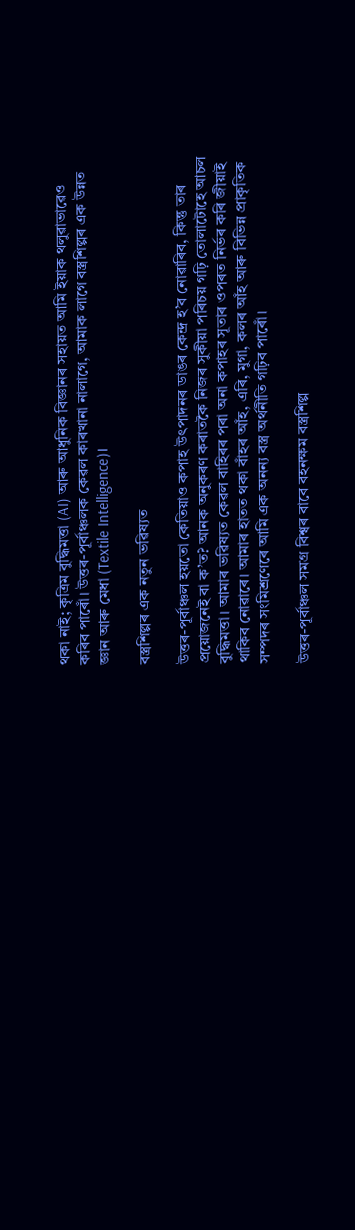থকা নাই; কৃত্ৰিম বুদ্ধিমত্তা (AI) আৰু আধুনিক বিজ্ঞানৰ সহায়ত আমি ইয়াক থলুৱাভাৱেও কৰিব পাৰোঁ। উত্তৰ-পূৰ্বাঞ্চলক কেৱল কাৰখানা নালাগে, আমাক লাগে বস্ত্ৰশিল্পৰ এক উন্নত জ্ঞান আৰু মেধা (Textile Intelligence)।

বস্ত্ৰশিল্পৰ এক নতুন ভৱিষ্যত

উত্তৰ-পূৰ্বাঞ্চল হয়তো কেতিয়াও কপাহ উৎপাদনৰ ডাঙৰ কেন্দ্ৰ হ’ব নোৱাৰিব, কিন্তু তাৰ প্ৰয়োজনেই বা ক’ত? আনক অনুকৰণ কৰাতকৈ নিজৰ সুকীয়া পৰিচয় গঢ়ি তোলাটোহে আচল বুদ্ধিমত্তা। আমাৰ ভৱিষ্যত কেৱল বাহিৰৰ পৰা অনা কপাহৰ সূতাৰ ওপৰত নিৰ্ভৰ কৰি জীয়াই থাকিব নোৱাৰে। আমাৰ হাতত থকা বাঁহৰ আঁহ, এৰি, মুগা, কলৰ আঁহ আৰু বিভিন্ন প্ৰাকৃতিক সম্পদৰ সংমিশ্ৰণেৰে আমি এক অনন্য বস্ত্ৰ অৰ্থনীতি গঢ়িব পাৰোঁ।

উত্তৰ-পূৰ্বাঞ্চল সমগ্ৰ বিশ্বৰ বাবে বহনক্ষম বস্ত্ৰশিল্প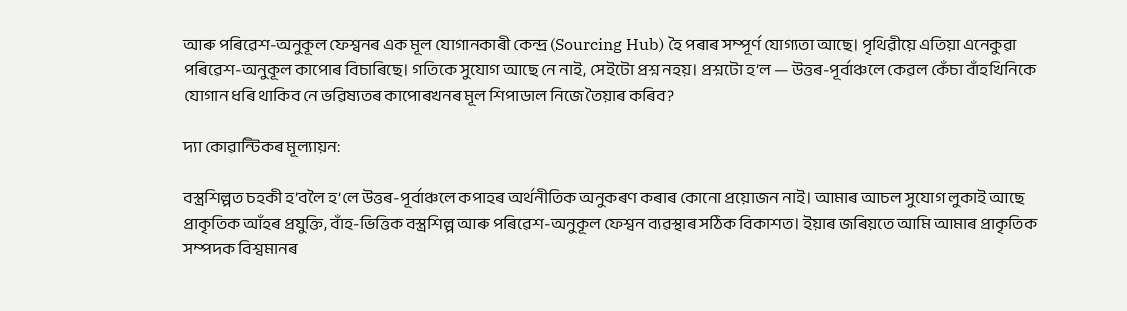আৰু পৰিৱেশ-অনুকূল ফেশ্বনৰ এক মূল যোগানকাৰী কেন্দ্ৰ (Sourcing Hub) হৈ পৰাৰ সম্পূৰ্ণ যোগ্যতা আছে। পৃথিৱীয়ে এতিয়া এনেকুৱা পৰিৱেশ-অনুকূল কাপোৰ বিচাৰিছে। গতিকে সুযোগ আছে নে নাই, সেইটো প্ৰশ্ন নহয়। প্ৰশ্নটো হ’ল — উত্তৰ-পূৰ্বাঞ্চলে কেৱল কেঁচা বাঁহখিনিকে যোগান ধৰি থাকিব নে ভৱিষ্যতৰ কাপোৰখনৰ মূল শিপাডাল নিজে তৈয়াৰ কৰিব?

দ্যা কোৱান্টিকৰ মূল্যায়ন:

বস্ত্ৰশিল্পত চহকী হ’বলৈ হ’লে উত্তৰ-পূৰ্বাঞ্চলে কপাহৰ অৰ্থনীতিক অনুকৰণ কৰাৰ কোনো প্ৰয়োজন নাই। আমাৰ আচল সুযোগ লুকাই আছে প্ৰাকৃতিক আঁহৰ প্ৰযুক্তি, বাঁহ-ভিত্তিক বস্ত্ৰশিল্প আৰু পৰিৱেশ-অনুকূল ফেশ্বন ব্যৱস্থাৰ সঠিক বিকাশত। ইয়াৰ জৰিয়তে আমি আমাৰ প্ৰাকৃতিক সম্পদক বিশ্বমানৰ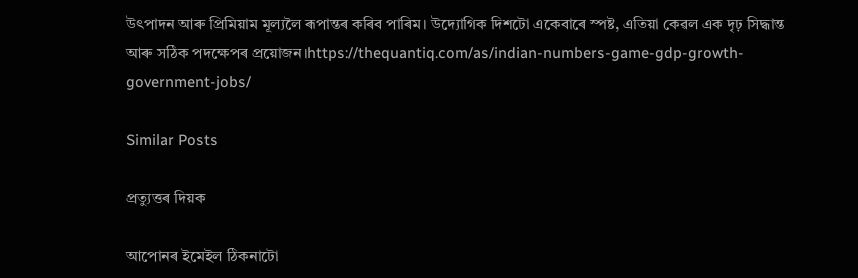উৎপাদন আৰু প্ৰিমিয়াম মূল্যলৈ ৰূপান্তৰ কৰিব পাৰিম। উদ্যোগিক দিশটো একেবাৰে স্পষ্ট, এতিয়া কেৱল এক দৃঢ় সিদ্ধান্ত আৰু সঠিক পদক্ষেপৰ প্ৰয়োজন।https://thequantiq.com/as/indian-numbers-game-gdp-growth-government-jobs/

Similar Posts

প্ৰত্যুত্তৰ দিয়ক

আপোনৰ ইমেইল ঠিকনাটো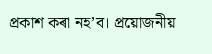প্ৰকাশ কৰা নহ’ব। প্ৰয়োজনীয়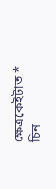ক্ষেত্ৰকেইটাত * চিন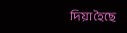দিয়া হৈছে